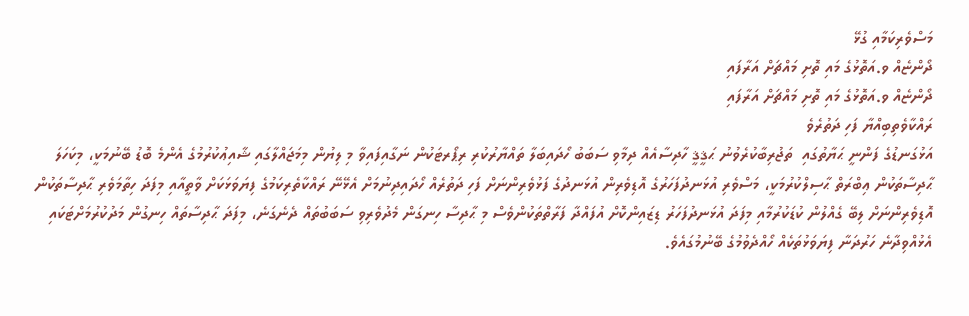މަސްވެރިކަމާއި ގުޅޭ
ދޯންޏެއް ވ.އަތޮޅުގެ މައި ތޮށި މައްޗަށް އަރާފައި
ދޯންޏެއް ވ.އަތޮޅުގެ މައި ތޮށި މައްޗަށް އަރާފައި
ރައްކާވެތިބިއްޔާ ފަހި ދަތުރެވެ
އަޅުގަނޑުގެ ފަންނީ ޙަޔާތުގައި  ތަޖުރިބާކުރެވުނު ޙަޤީޤީ ހާދިސާއެއް ދިމާވި ސަބަބު ހޯދައިބަލާ ތައްޔާރުކުރި ރިޕޯރޓަކުން ނަގާއިފައިވާ މި ލިޔުން މިމަޖައްލާގައި ޝާއިޢުކުރުމުގެ އެންމެ ބޮޑު ބޭނުމަކީ، މިކަހަލަ ޙާދިސާތަކުން ޢިބްރަތް ޙާސިލްކުރުމަކީ، މަސްވެރި އުޅަނދުފަހަރުގެ އޮޑިވެރިން އުޅަނދުގެ ފަޅުވެރިންނަށް ފަހި ދަތުރެއް ހޯދައިދިނުމަށް އެޅޭނޭ ރައްކާތެރިކަމުގެ ފިޔަވަޅަކަށް ވާތީއާއި މިފަދަ ހިތާމަވެރި ޙާދިސާތަކުން އޮޑިވެރިންނަށް ލިބޭ ގެއްލުން ކުޑަކުރުމާއި މިފަދަ އުޅަނދުފަހަރު ޑިޒައިންކޮށް އުފައްދާ ފަރާތްތަކުންވެސް މި ޙާދިސާ ހިނގަން މެދުވެރިވި ސަބަބުތައް ދެނެގަނެ، މިފަދަ ޙާދިސާތައް ހިނގުން މަދުކުރުމަށްޓަކައި އެޅުއްވިދާނެ ހަރުދަނާ ފިޔަވަޅުތަކެއް ހޯއްދެވުމުގެ ބޭނުމުގައެވެ.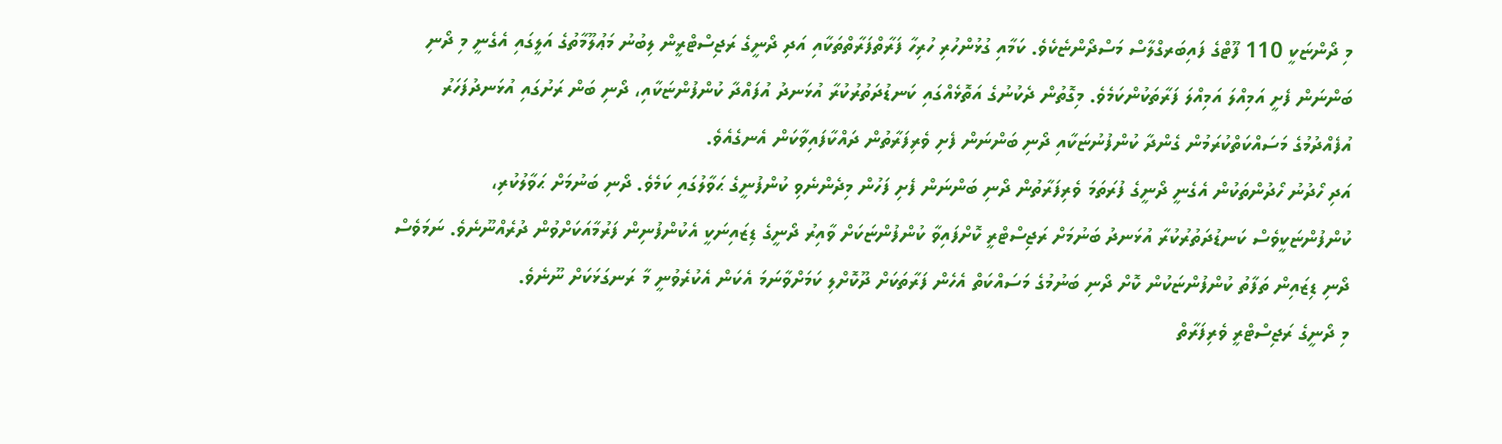މި ދޯންޏަކީ 110 ފޫޓްގެ ފައިބަރގްލާސް މަސްދޯންޏެކެވެ. ކަމާއި ގުޅުންހުރި ހުރިހާ ފަރާތްފަރާތްތަކާއި އަދި ދޯނީގެ ރަޖިސްޓްރީން ލިބުނު މަޢުލޫމާތުގެ އަލީގައި އެގެނީ މި ދޯނި ބަންނަން ފެށީ އަމިއްލަ އަމިއްލަ ފަރާތަކުންކަމެވެ. މިގޮތުން ދެކުނުގެ އަތޮޅެއްގައި ކަނޑުދަތުރުކުރާ އުޅަނދު އުފައްދާ ކުންފުންޏަކާއި، ދޯނި ބަން ރަށުގައި އުޅަނދުފަހަރު އުފެއްދުމުގެ މަސައްކަތްކުރަމުން ގެންދާ ކުންފުނުޏަކާއި ދޯނި ބަންނަން ފެށި ވެރިފަރާތުން ދައްކާފައިވާކަން އެނގެއެވެ.
އަދި ހޯދުނު ހޯދުންތަކުން އެގެނީ ދޯނީގެ ފުރަތަމަ ވެރިފަރާތުން ދޯނި ބަންނަން ފެށި ފަހުން މިދެންނެވި ކުންފުނީގެ ޙަވާލުގައި ކަމެވެ. ދޯނި ބަނުމަށް ޙަވާލުކުރި، ކުންފުންޏަކީވެސް ކަނޑުދަތުރުކުރާ އުޅަނދު ބަނުމަށް ރަޖިސްޓްރީ ކޮށްފައިވާ ކުންފުންޏަކަށް ވާއިރު ދޯނީގެ ޑިޒައިނަކީ އެކުންފުނިން ފަރުމާއަކަށްވުން ދުރެއްނޫނެވެ. ނަމަވެސް ދޯނި ޑިޒައިން ތަފާތު ކުންފުންޏަކުން ކޮށް ދޯނި ބަނުމުގެ މަސައްކަތް އެހެން ފަރާތަކަށް ދޫކޮށްލި ކަމަށްވާނަމަ އެކަން އެކުރެވުނީ މާ ރަނގަޅަކަށް ނޫނެވެ.
މި ދޯނީގެ ރަޖިސްޓްރީ ވެރިފަރާތް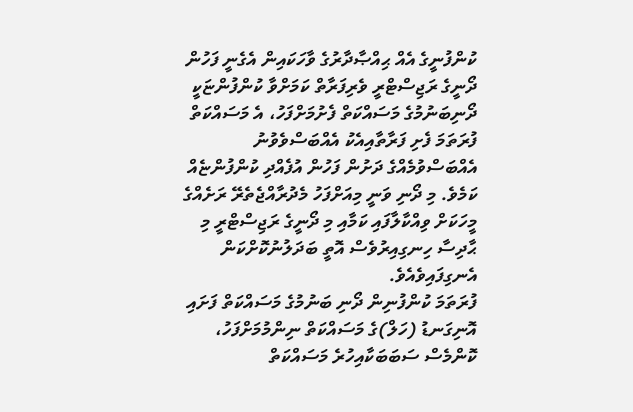ކުންފުނީގެ އެއް ޙިއްޞާދާރުގެ ވާހަކައިން އެގެނީ ފަހުން ދޯނީގެ ރަޖިސްޓްރީ ވެރިފަރާތް ކަމަށްވާ ކުންފުންޏަކީ ދޯނިބަނުމުގެ މަސައްކަތް ފެށުމަށްފަހު، އެ މަސައްކަތް ފުރަތަމަ ފެށި ފަރާތާއިއެކު އެއްބަސްވެވުނު އެއްބަސްވުމެއްގެ ދަށުން ފަހުން އުފެއްދި ކުންފުންޏެއް ކަމެވެ. މި ދޯނި ވަނީ މިއަށްފަހު މެދުރާއްޖެތެރޭ ރަށެއްގެ މީހަކަށް ވިއްކާލާފައި ކަމާއި މި ދޯނީގެ ރަޖިސްޓްރީ މި ޙާދިސާ ހިނގިއިރުވެސް އޮތީ ބަދަލުނުކޮށްކަން އެނގިފައިވެއެވެ.
ފުރަތަމަ ކުންފުނިން ދޯނި ބަނުމުގެ މަސައްކަތް ފަށައި އޮނިގަނޑު (ހަލް)ގެ މަސައްކަތް ނިންމުމަށްފަހު، ކޮންމެސް ސަބަބަކާއިހުރެ މަސައްކަތް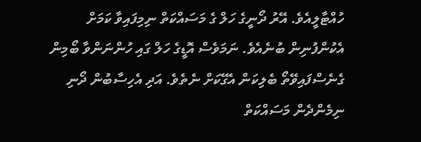ހުއްޓާލީއެވެ. އޭރު ދޯނީގެ ހަލް ގެ މަސައްކަތް ނިމިފައިވާ ކަމަށް އެކުންފުނިން ބުނެއެވެ. ނަމަވެސް އޮޑީގެ ހަލް ގައި ހުންނަންވާ ބޯމިން ގެނެސްފައިވޭތޯ ބެލިކަން އެގޭކަށް ނެތެވެ. އަދި އެހިސާބުން ދޯނި ނިމެންދެން މަސައްކަތް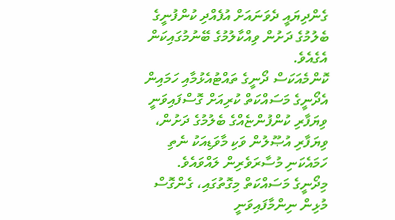ގެންދިޔައީ ދެވަނައަށް އުފެއްދި ކުންފުނީގެ ބެލުމުގެ ދަށުން ވިއްކާލުމުގެ ބޭނުމުގައިކަން އެގެއެވެ.
ކޮންމެއަކަސް ދޯނީގެ ތައްޓުއެޅުމާއި ހަމައިން އެދޯނީގެ މަސައްކަތް ކުރިއަށް ގޮސްފައިވަނީ ވިޔަފާރި ކުންފުންޏެއްގެ ބެލުމުގެ ދަށުން، ވިޔަފާރި އުޞޫލުން ވަކި މާވަޑިއަކު ނެތި ހަމައެކަނި މުސާރަވެރިން ލައްވައެވެ. މިދޯނީގެ މަސައްކަތް މިގޮތުގައި، ގެންގޮސް މުޅިން ނިންމާފައިވަނީ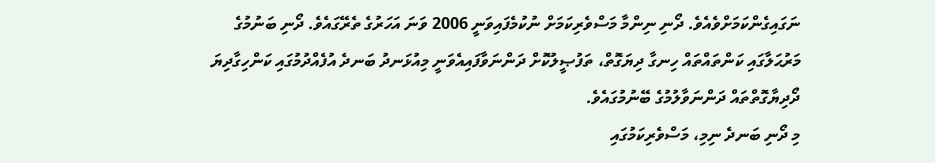ނަގައިގެންކަމަށްވެއެވެ. ދޯނި ނިންމާ މަސްވެރިކަމަށް ނުކުމެފައިވަނީ 2006 ވަނަ އަހަރުގެ ތެރޭގައެވެ. ދޯނި ބަނުމުގެ މަރުޙަލާގައި ކަންތައްތައް ހިނގާ ދިޔަގޮތް، ތަފުޞީލުކޮށް ދަންނަވާފައިއެވަނީ މިއުޅަނދު ބަނދެ އުފެއްދުމުގައި ކަންހިގާދިޔަ ދޯދިޔާގޮތްތައް ދަންނަވާލުމުގެ ބޭނުމުގައެވެ.
މި ދޯނި ބަނދެ ނިމި، މަސްވެރިކަމުގައި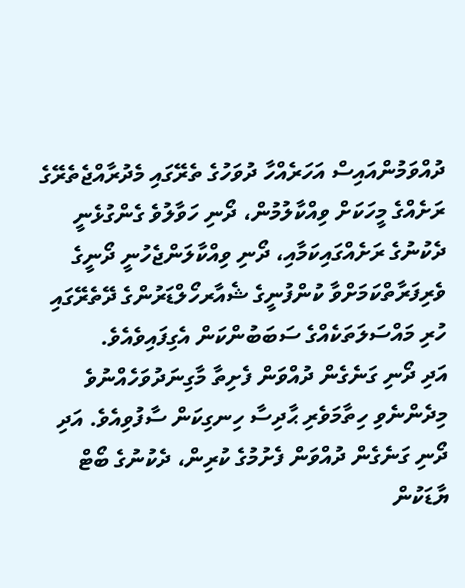ދުއްވަމުންއައިސް އަހަރެއްހާ ދުވަހުގެ ތެރޭގައި މެދުރާއްޖެތެރޭގެ ރަށެއްގެ މީހަކަށް ވިއްކާލުމުން، ދޯނި ހަވާލުވެ ގެންގުޅެނީ ދެކުނުގެ ރަށެއްގައިކަމާއި، ދޯނި ވިއްކާލަންޖެހުނީ ދޯނީގެ ވެރިފަރާތްކަމަށްވާ ކުންފުނީގެ ޝެއާރހޯލްޑަރުންގެ ދޭތެރޭގައި ހުރި މައްސަލަތަކެއްގެ ސަބަބުންކަން އެގިފައިވެއެވެ.
އަދި ދޯނި ގަނެގެން ދުއްވަން ފެށިތާ މާގިނަދުވަހެއްނުވެ މިދެންނެވި ހިތާމަވެރި ޙާދިސާ ހިނގިކަން ސާފުވިއެވެ. އަދި ދޯނި ގަނެގެން ދުއްވަން ފެށުމުގެ ކުރިން، ދެކުނުގެ ބޯޓް ޔާޑަކުން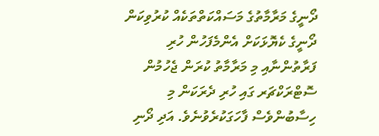ދޯނީގެ މަރާމާތުގެ މަސައްކަތްތަކެއް ކުރުވިކަން ދޯނީގެ ކެޔޮޅަކަށް އެންމެފަހުން ހުރި ފަރާތުންނާއި މި މަރާމާތު ކުރަން ޖެހުމުން ސޮޓްރަކްޗަރ ގައި ހުރި ދެރަކަން މި ހިސާބުންވެސް ފާހަގަކުރެވުނެވެ. އަދި ދޯނި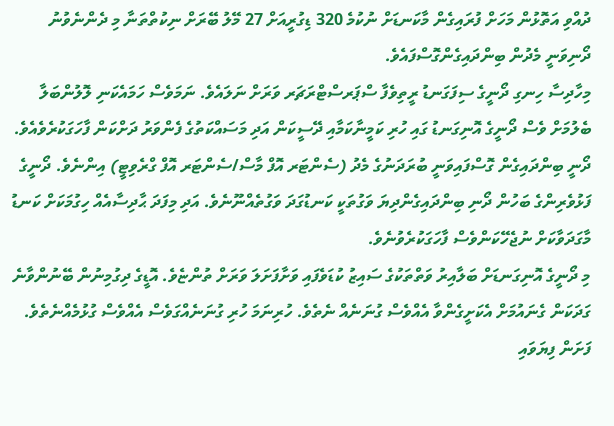ދުއްވި އަތޮޅުން މަހަށް ފުރައިގެން މާކަނޑަށް ނުކުމެ 320 ޑިގުރީއަށް 27 މޭލު ބޭރަށް ނިކުތްތަނާ މި ދެންނެވުނު ދޯނިވަނީ މެދުން ބިންދައިގެންގޮސްފައެވެ.
މިހާދިސާ ހިނގި ދޯނީގެ ސިފަގަނޑު ރީތިވެފާ ސްޕަރސްޓްރަޗަރ ވަރަށް ނަލައެވެ. ނަމަވެސް ހަމައެކަނި ލޮލުންބަލާ ބެލުމަށް ވެސް ދޯނީގެ އޮނިގަނޑު ގައި ހުރި ކަމީނާކަމާއި ދޭސީކަން އަދި މަސައްކަތުގެ ފެންވަރު ދަށްކަން ފާހަގަކުރެވެއެވެ. ދޯނީ ބިންދައިގެން ގޮސްފައިވަނީ ބުރަދަނުގެ މެދު (ސެންޓަރ އޮފް މާސް/ސެންޓަރ އޮފް ގްރެވިޓީ) އިންނެވެ. ދޯނީގެ ފަޅުވެރިންގެ ބަހުން ދޯނި ބިންދައިގެންދިޔަ ވަގުތަކީ ކަނޑުގަދަ ވަގުތެއްނޫނެވެ. އަދި މިފަދަ ޙާދިސާއެއް ހިގުމަކަށް ކަނޑު މާގަދަވާކަށް ނުޖެހޭކަންވެސް ފާހަގަކުރެވުނެވެ.
މި ދޯނީގެ އޮނިގަނޑަށް ބަލާއިރު ވަތްތަކުގެ ސައިޒު ކުޑަވެފައި ވަށާފަށަލަ ވަރަށް ތުންޏެވެ. އޮޑީގެ ދިގުމިނުން ބޭނުންވާނެ ގަދަކަން ގެނައުމަށް އެކަށީގެންވާ އެއްވެސް ގުނަނެއް ނެތެވެ. ހުރިނަމަ ހުރި ގުނަނެއްގަވެސް އެއްވެސް ގުޅުމެއްނެތެވެ. ފަށަން ފިޔަވައި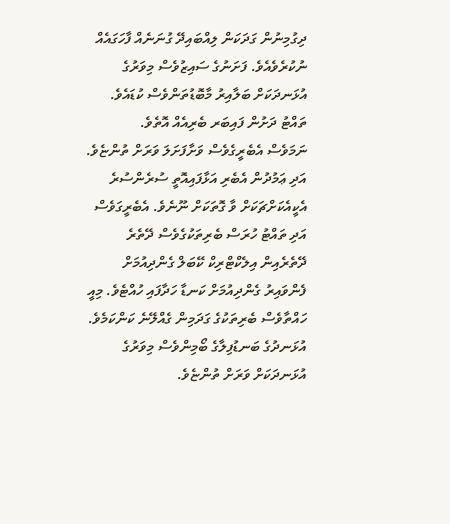ދިގުމިނުން ގަދަކަން ލިއްބައިދޭ ގުނަނެއް ފާހަގައެއް ނުކުރެވެއެވެ. ފަށަނުގެ ސައިޒުވެސް މިވަރުގެ އުޅަނދަކަށް ބަލާއިރު މާބޮޑުތަންވެސް ކުޑައެވެ. ތައްޓު ދަށުން ފައިބަރ ބެރިއެއް އޮތެވެ.
ނަމަވެސް އެބެރީގެވެސް ވަށާފަށަލަ ވަރަށް ތުންޏެވެ. އަދި ޢަމުދުން އެބެރި އަޅާފައިއޮތީ ސުރެންސުރެ އެކީއެކަށްޗަކަށް ވާ ގޮތަކަށް ނޫނެވެ. އެބެރީގަވެސް އަދި ތައްޓު ހުރަސް ބެރިތަކުގެވެސް ދޭތެރެ ދޭތެރެއިން އިލެކްޓްރިކް ކޭބަލް ގެންދިއުމަށް ފެންވައިރު ގެންދިއުމަށް ކަނޑާ ހަދާފައި ހުއްޓެވެ. މިއީ ހައްތާވެސް ބެރިތަކުގެ ގަދަމިން ގެއްލޭނެ ކަންކަމެވެ.
އުޅަނދުގެ ބަނޑުފިލާގެ ބޯމިންވެސް މިވަރުގެ އުޅަނދަކަށް ވަރަށް ތުންޏެވެ.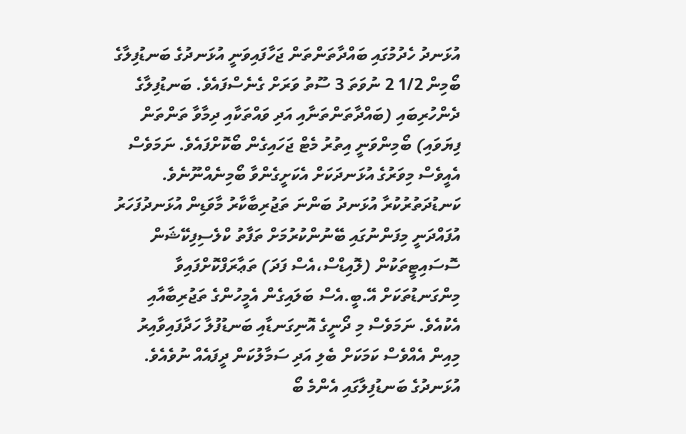އުޅަނދު ހެދުމުގައި ބައްދާތަންތަން ޖަހާފައިވަނީ އުޅަނދުގެ ބަނޑުފިލާގެ ބޯމިން 1/2 2 ނުވަތަ 3 ސޫތު ވަރަށް ގެނެސްފައެވެ. ބަނޑުފިލާގެ ދެންހުރިބައި (ބައްދާތަންތަނާއި އަދި ވައްތަކާއި ދިމާވާ ތަންތަން ފިޔަވައި) ބޯމިންވަނީ އިތުރު މެޓް ޖަހައިގެން ބޯކޮށްފައެވެ. ނަމަވެސް އެއީވެސް މިވަރުގެ އުޅަނދަކަށް އެކަށީގެންވާ ބޯމިނެއްނޫނެވެ.
ކަނޑުދަތުރުކުރާ އުޅަނދު ބަންނަ ތަޖުރިބާކާރު މާވަޑިން އުޅަނދުފަހަރު އުފައްދަނީ މިފަންނުގައި ބޭނުންކުރުމަށް ތަފާތު ކްލެސިފިކޭޝަން ސޮސައިޓީތަކުން (ލޮއިޑްސް،އެސް ފަދަ) ތަޢާރަފްކޮށްފައިވާ މިންގަނޑުތަކަށް އޭ.ބީ.އެސް ބަލައިގެން އެމީހުންގެ ތަޖުރިބާއާއި އެކުއެވެ. ނަމަވެސް މި ދޯނީގެ އޮނިގަނޑާއި ބަނޑުފުލާ ހަދާފައިވާއިރު މިއިން އެއްވެސް ކަމަކަށް ބެލި އަދި ސަމާލުކަން ދީފައެއް ނުވެއެވެ.
އުޅަނދުގެ ބަނޑުފިލާގައި އެންމެ ބޯ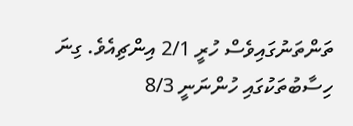ތަންތަނުގައިވެސް ހުރީ 2/1 އިންޗިއެވެ. ގިނަ ހިސާބުތަކުގައި ހުންނަނީ 8/3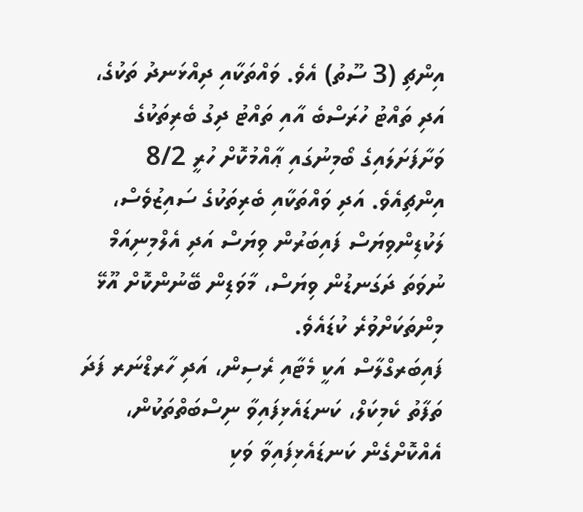އިންޗި (3 ސޫތު) އެވެ. ވައްތަކާއި ދިއްޅަނދު ތަކުގެ، އަދި ތައްޓު ހުރަސްބެ އާއި ތައްޓު ދިގު ބެރިތަކުގެ ވަށާފަށަލައިގެ ބޯމިނުގައި ޢާއްމުކޮށް ހުރީ 8/2 އިންޗިއެވެ. އަދި ވައްތަކާއި ބެރިތަކުގެ ސައިޒުވެސް، ލަކުޑިންވިޔަސް ފައިބަރުން ވިޔަސް އަދި އެލްމިނިއަމް ނުވަތަ ދަގަނޑުން ވިޔަސް، މާވަޑިން ބޭނުންކޮށް އޫޅޭ މިންތަކަށްވުރެ ކުޑައެވެ.
ފައިބަރގްލާސް އަކީ މެޓާއި ރެސިން، އަދި ހާރޑްނަރ ފަދަ ތަފާތު ކެމިކަލް، ކަނޑައެޅިފައިވާ ނިސްބަތްތަކުން، އެއްކޮށްގެން ކަނޑައެޅިފައިވާ ވަކި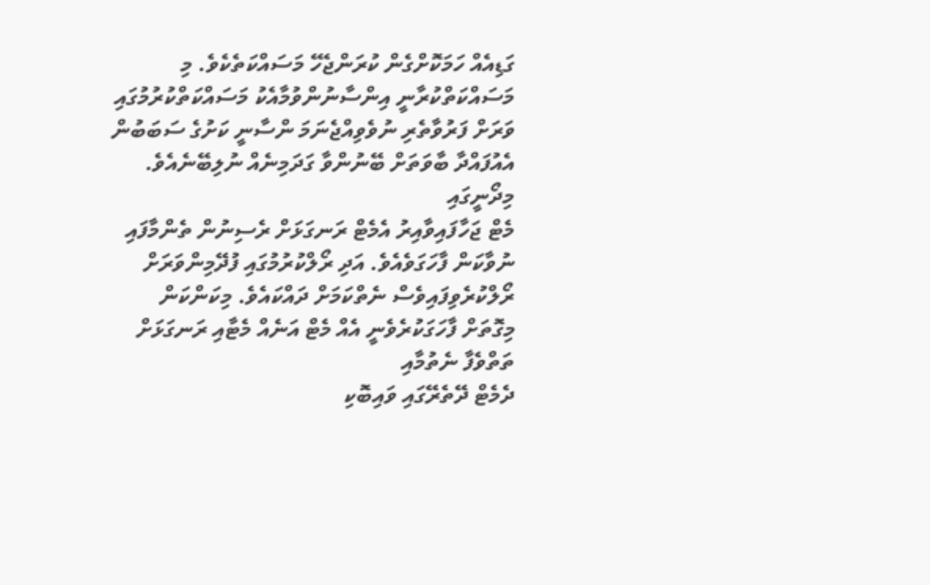ގަޑިއެއް ހަމަކޮށްގެން ކުރަންޖެހޭ މަސައްކަތެކެވެ. މި މަސައްކަތްކުރާނީ އިންސާނުންވުމާއެކު މަސައްކަތްކުރުމުގައި ވަރަށް ފަރުވާތެރި ނުވެވިއްޖެނަމަ ންސާނީ ކަށުގެ ސަބަބުން އެއުފައްދާ ބާވަތަށް ބޭނުންވާ ގަދަމިނެއް ނުލިބޭނެއެވެ. މިދޯނީގައި
މެޓް ޖަހާފައިވާއިރު އެމެޓް ރަނގަޅަށް ރެސިނުން ތެންމާފައި ނުވާކަން ފާހަގަވެއެވެ. އަދި ރޯލްކުރުމުގައި ފުދޭމިންވަރަށް ރޯލްކުރެވިފައިވެސް ނެތްކަމަށް ދައްކައެވެ. މިކަންކަން މިގޮތަށް ފާހަގަކުރެވެނީ އެއް މެޓް އަނެއް މެޓާއި ރަނގަޅަށް ތަތްވެފާ ނެތުމާއި
ދެމެޓް ދޭތެރޭގައި ވައިބޮކި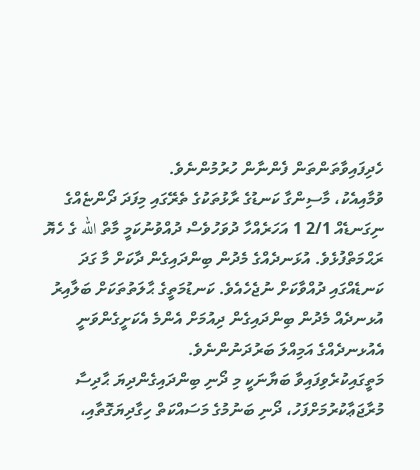ހެދިފައިވާތަންތަން ފެންނާން ހުރުމުންނެވެ.
ވުމާއިއެކު، މާސިންގާ ކަނޑުގެ ރާޅުތަކުގެ ތެރޭގައި މިފަދަ ދޯންޏެއްގެ ނިގަނޑެއް 2/1 1 އަހަރެއްހާ ދުވަހުވެސް ދުއްވުނުކަމީ މާތް الله ގެ ހެޔޮ ރަޙްމަތްފުޅެވެ. އުޅަނދެއްގެ މެދުން ބިންދައިގެން ދާކަށް މާ ގަދަ ކަނޑެއްގައި ދުއްވާކަށް ނުޖެހެއެވެ. ކަނޑުމަތީގެ ޙާލަތުތަކަށް ބަލާއިރު އުޅނދެއް މެދުން ބިންދައިގެން ދިއުމަށް އެންމެ އެކަށީގެންވަނީ އެއުޅނދެއްގެ އަމިއްލަ ބަރުދަނުންނެވެ.
މަތީގައިކުރެވިފައިވާ ބަޔާނަކީ މި ދޯނި ބިންދައިގެންދިޔަ ޙާދިސާ މުރާޖަޢާކުރުމަށްފަހު، ދޯނި ބަނުމުގެ މަސައްކަތް ހިގާދިޔަގޮތާއި،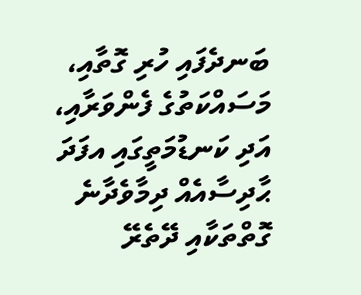ބަނދެފައި ހުރި ގޮތާއި، މަސައްކަތުގެ ފެންވަރާއި، އަދި ކަނޑުމަތީގައި އފަދަ ޙާދިސާއެއް ދިމާވެދާނެ ގޮތްތަކާއި ދޭތެރޭ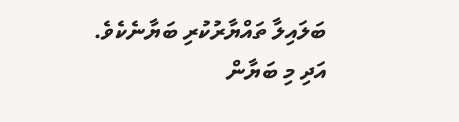ބަލައިލާ ތައްޔާރުކުރި ބަޔާނެކެވެ. އަދި މި ބަޔާން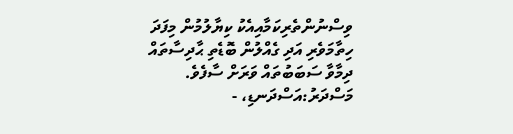ވިސްނުންތެރިކަމާއިއެކު ކިޔާލުމުން މިފަދަ ހިތާމަވެރި އަދި ގެއްލުން ބޮޑެތި ޙާދިސާތައް ދިމާވާ ސަބަބުތައް ވަރަށް ސާފެވެ.
މަސްދަރު:އަސްދަނޑި، -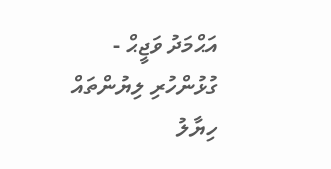އަޙްމަދު ވަޖީޙް -
ގުޅުންހުރި ލިޔުންތައް
ހިޔާލު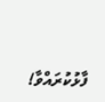ފާޅުކުރައްވާ!